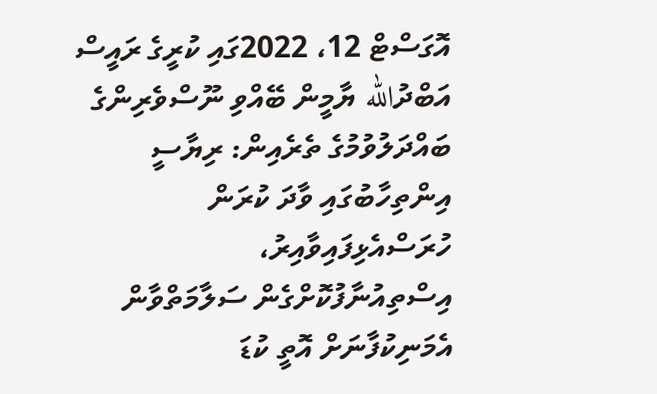އޮގަސްޓް 12، 2022ގައި ކުރީގެ ރައީސް އަބްދުالله ޔާމީން ބޭއްވި ނޫސްވެރިންގެ ބައްދަލުވުމުގެ ތެރެއިން: ރިޔާސީ އިންތިހާބުގައި ވާދަ ކުރަން ހުރަސްއެޅިފައިވާއިރު، އިސްތިއުނާފުކޮށްގެން ސަލާމަތްވާން އެމަނިކުފާނަށް އޮތީ ކުޑަ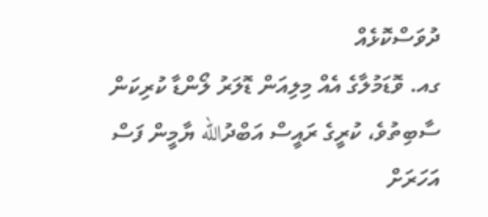ދުވަސްކޮޅެއް
ގއ. ވޮޑަމުލާގެ އެއް މިލިއަން ޑޮލަރު ލޯންޑާ ކުރިކަން ސާބިތުވެ، ކުރީގެ ރައީސް އަބްދުالله ޔާމީން ފަސް އަހަރަށް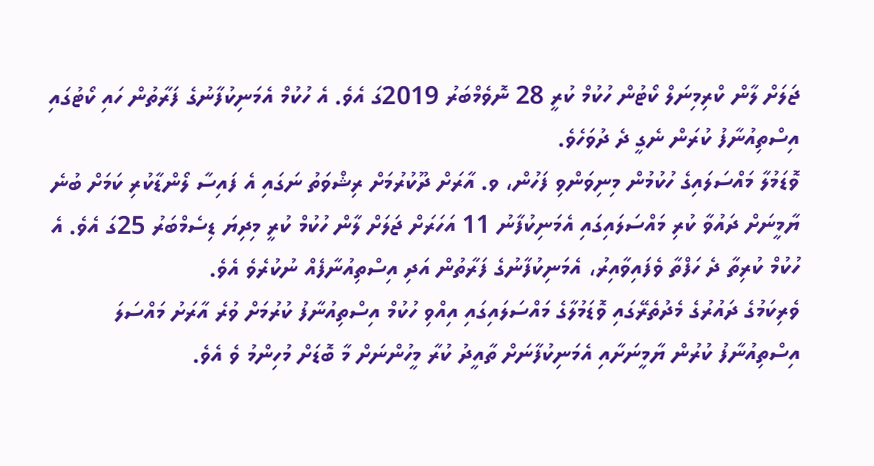ޖަލަށް ލާން ކްރިމިނަލް ކޯޓުން ހުކުމް ކުރީ 28 ނޮވެމްބަރު 2019ގަ އެވެ. އެ ހުކުމް އެމަނިކުފާނުގެ ފަރާތުން ހައި ކޯޓުގައި އިސްތިއުނާފު ކުރަން ނެގީ ދެ ދުވަހެވެ.
ވޮޑަމުލާ މައްސަލައިގެ ހުކުމުން މިނިވަންވި ފަހުން، ވ. އާރަށް ދޫކުރުމަށް ރިޝްވަތު ނަގައި އެ ފައިސާ ލޯންޑާކުރި ކަމަށް ބުނެ ޔާމީނަށް ދައުވާ ކުރި މައްސަލައިގައި އެމަނިކުފާނު 11 އަހަރަށް ޖަލަށް ލާން ހުކުމް ކުރީ މިދިޔަ ޑިސެމްބަރު 25ގަ އެވެ. އެ ހުކުމް ކުރިތާ ދެ ހަފްތާ ވެފައިވާއިރު، އެމަނިކުފާނުގެ ފަރާތުން އަދި އިސްތިއުނާފެއް ނުކުރެވެ އެވެ.
ވެރިކަމުގެ ދައުރުގެ މެދުތެރޭގައި ވޮޑަމުލާގެ މައްސަލައިގައި އިއްވި ހުކުމް އިސްތިއުނާފު ކުރުމަށް ވުރެ އާރަށު މައްސަލަ އިސްތިއުނާފު ކުރުން ޔާމީނަށާއި އެމަނިކުފާނަށް ތާއީދު ކުރާ މީހުންނަށް މާ ބޮޑަށް މުހިންމު ވެ އެވެ.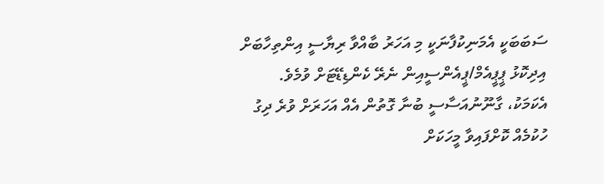ސަބަބަކީ އެމަނިކުފާނަކީ މި އަހަރު ބާއްވާ ރިޔާސީ އިންތިހާބަށް އިދިކޮޅު ޕީޕީއެމް/ޕީއެންސީއިން ނެރޭ ކެންޑިޑޭޓަށް ވުމެވެ.
އެކަމަކު، ގާނޫނުއަސާސީ ބުނާ ގޮތުން އެއް އަހަރަށް ވުރެ ދިގު ހުކުމެއް ކޮށްފައިވާ މީހަކަށް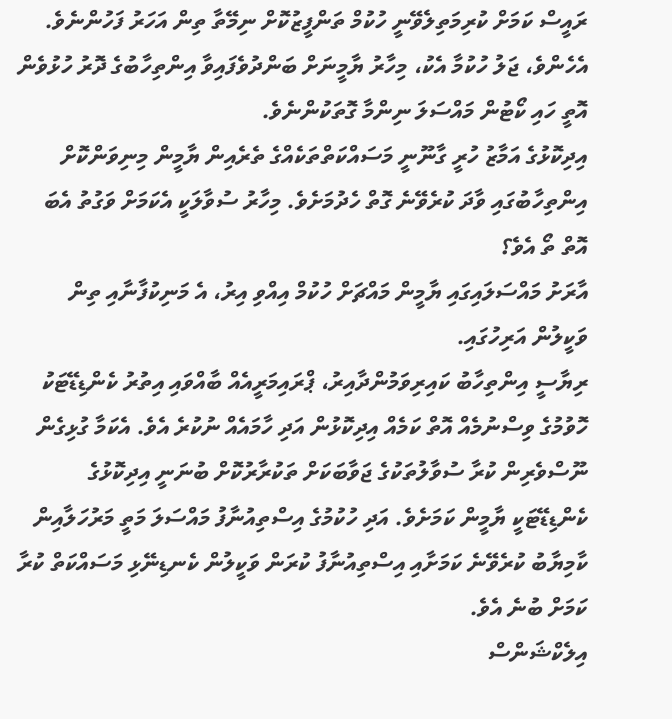ރައީސް ކަމަށް ކުރިމަތިލެވޭނީ ހުކުމް ތަންފީޒުކޮށް ނިމޭތާ ތިން އަހަރު ފަހުންނެވެ. އެހެންވެ، ޖަލު ހުކުމާ އެކު، މިހާރު ޔާމީނަށް ބަންދުވެފައިވާ އިންތިހާބުގެ ދޮރު ހުޅުވެން އޮތީ ހައި ކޯޓުން މައްސަލަ ނިންމާ ގޮތަކުންނެވެ.
އިދިކޮޅުގެ އަމާޒު ހުރީ ގާނޫނީ މަސައްކަތްތަކެއްގެ ތެރެއިން ޔާމީން މިނިވަންކޮށް އިންތިހާބުގައި ވާދަ ކުރެވޭނެ ގޮތް ހެދުމަށެވެ. މިހާރު ސުވާލަކީ އެކަމަށް ވަގުތު އެބަ އޮތް ތޯ އެވެ؟
އާރަށު މައްސަލައިގައި ޔާމީން މައްޗަށް ހުކުމް އިއްވި އިރު، އެ މަނިކުފާނާއި ތިން ވަކީލުން އަރިހުގައި.
ރިޔާސީ އިންތިހާބު ކައިރިވަމުންދާއިރު، ޕްރައިމަރީއެއް ބާއްވައި އިތުރު ކެންޑިޑޭޓަކު ހޮވުމުގެ ވިސްނުމެއް އޮތް ކަމެއް އިދިކޮޅުން އަދި ހާމައެއް ނުކުރެ އެވެ. އެކަމާ ގުޅިގެން ނޫސްވެރިން ކުރާ ސުވާލުތަކުގެ ޖަވާބަކަށް ތަކުރާރުކޮށް ބުނަނީ އިދިކޮޅުގެ ކެންޑިޑޭޓަކީ ޔާމީން ކަމަށެވެ. އަދި ހުކުމުގެ އިސްތިއުނާފު މައްސަލަ މަތީ މަރުހަލާއިން ކާމިޔާބު ކުރެވޭނެ ކަމަށާއި އިސްތިއުނާފު ކުރަން ވަކީލުން ކެނޑިނޭޅި މަސައްކަތް ކުރާ ކަމަށް ބުނެ އެވެ.
އިލެކްޝަންސް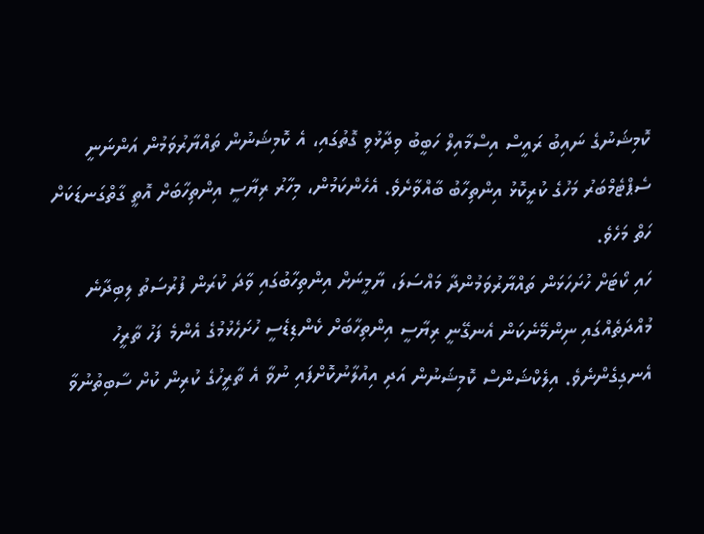ކޮމިޝަނުގެ ނައިބު ރައީސް އިސްމާއިލް ހަބީބު ވިދާޅުވި ގޮތުގައި، އެ ކޮމިޝަނުން ތައްޔާރުވަމުން އަންނަނީ ސެޕްޓެމްބަރު މަހުގެ ކުރީކޮޅު އިންތިހާބު ބާއްވާށެވެ. އެހެންކަމުން، މިހާރު ރިޔާސީ އިންތިހާބަށް އޮތީ ގާތްގަނޑަކަށް ހަތް މަހެވެ.
ހައި ކޯޓަށް ހުށަހަޅަން ތައްޔާރުވަމުންދާ މައްސަލަ، ޔާމީނަށް އިންތިހާބުގައި ވާދަ ކުރަން ފުރުސަތު ލިބިދާނެ މުއްދަތެއްގައި ނިންމޭނެކަން އެނގޭނީ ރިޔާސީ އިންތިހާބަށް ކެންޑިޑެސީ ހުށަހެޅުމުގެ އެންމެ ފަހު ތާރީހު އެނގިގެންނެވެ. އިލެކްޝަންސް ކޮމިޝަނުން އަދި އިއުލާނުކޮށްފައި ނުވާ އެ ތާރީހުގެ ކުރިން ކުށް ސާބިތުނުވާ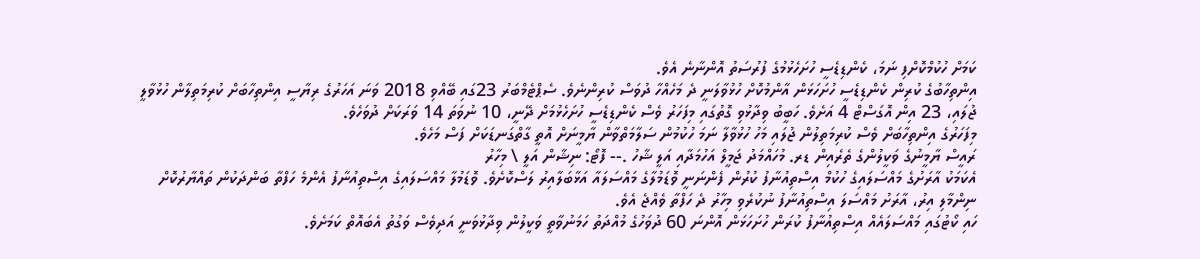ކަމަށް ހުކުމްކޮށްފި ނަމަ، ކެންޑިޑެސީ ހުށަހެޅުމުގެ ފުރުސަތު އޮންނާނެ އެވެ.
އިންތިހާބުގެ ކުރިން ކެންޑިޑެސީ ހުށަހަޅަން އާންމުކޮށް ހުޅުވާލަނީ ދެ މަހެއްހާ ދުވަސް ކުރިންނެވެ. ސެޕްޓެމްބަރު 23ގައި ބޭއްވި 2018 ވަނަ އަހަރުގެ ރިޔާސީ އިންތިހާބަށް ކުރިމަތިލާން ހުޅުވާލީ ޖުލައި، 23 އިން އޮގަސްޓް 4 އަށެވެ. ހަބީބު ވިދާޅުވި ގޮތުގައި މިފަހަރު ވެސް ކެންޑިޑެސީ ހުށަހެޅުމަށް ދޭނީ، 10 ނުވަތަ 14 ވަރަކަށް ދުވަހެވެ.
މިފަހަރުގެ އިންތިހާބަށް ވެސް ކުރިމަތިލުން ޖުލައި މަހު ހުޅުވާލާ ނަމަ ހުކުމުން ސަލާމަތްވާން ޔާމީނަށް އޮތީ ގާތްގަނޑަކަށް ފަސް މަހެވެ.
ރައީސް ޔާމީނުގެ ވަކީލުންގެ ތެރެއިން ޑރ. މުހައްމަދު ޖަމީލް އަހުމަދާއި އަލީ ޝާހު .-- ފޮޓޯ: ނިޝާން އަލީ \ މިހާރު
އެކަމަކު އާރަށުގެ މައްސަލައިގެ ހުކުމް އިސްތިއުނާފު ކުރުން ފެންނަނީ ވޮޑަމުލާގެ މައްސަލައާ އަޅާބަލާއިރު ލަސްކޮށެވެ. ވޮޑަމުލާ މައްސަލައިގެ އިސްތިއުނާފު އެންމެ ހަފްތާ ބަންދަކުން ތައްޔާރުކޮށް ނިންމާލި އިރު، އާރަށު މައްސަލަ އިސްތިއުނާފު ނުކުރެވި މިހާރު ދެ ހަފްތާ ވެއްޖެ އެވެ.
ހައި ކޯޓުގައި މައްސަލައެއް އިސްތިއުނާފު ކުރަން ހުށަހަޅަން އޮންނަ 60 ދުވަހުގެ މުއްދަތު ހަމަނުވާތީ ވަކީލުން ވިދާޅުވަނީ އަދިވެސް ވަގުތު އެބައޮތް ކަމަށެވެ.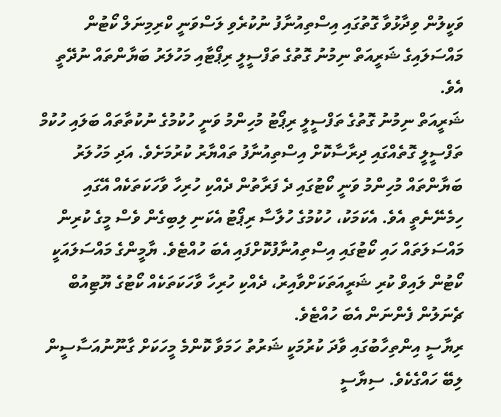ވަކީލުން ވިދާޅުވާ ގޮތުގައި އިސްތިއުނާފު ނުކުރެވި ލަސްވަނީ ކްރިމިނަލް ކޯޓުން މައްސަލައިގެ ޝަރީއަތް ނިމުނު ގޮތުގެ ތަފްސީލީ ރިޕޯޓާއި މަހުލަރު ބަޔާންތައް ނުދޭތީ އެވެ.
ޝަރީއަތް ނިމުނު ގޮތުގެ ތަފްސީލީ ރިޕޯޓު މުހިންމު ވަނީ ހުކުމުގެ ނުކުތާތައް ބަލައި ހުކުމް ތަފްސީލީ ގޮތެއްގައި ދިރާސާކޮށް އިސްތިއުނާފު ތައްޔާރު ކުރުމަށެވެ. އަދި މަހުލަރު ބަޔާންތައް މުހިންމު ވަނީ ކޯޓުގައި ދެ ފަރާތުން ދެއްކި ހުރިހާ ވާހަކަތަކެއް އޭގައި ހިމެނޭނެތީ އެވެ. އެކަމަކު، ހުކުމުގެ ހުލާސާ ރިޕޯޓު އެކަނި ލިބިގެން ވެސް މީގެ ކުރިން މައްސަލަތައް ހައި ކޯޓުގައި އިސްތިއުނާފުކޮށްފައި އެބަ ހުއްޓެވެ. ޔާމީންގެ މައްސަލައަކީ ކޯޓުން ލައިވް ކުރި ޝަރީއަތަކަށްވާއިރު، ދެއްކި ހުރިހާ ވާހަކަތަކެއް ކޯޓުގެ ޔޫޓިއުބް ޗެނަލުން ފެންނަން އެބަ ހުއްޓެވެ.
ރިޔާސީ އިންތިހާބުގައި ވާދަ ކުރުމަކީ ޝަރުތު ހަމަވާ ކޮންމެ މީހަކަށް ގާނޫނުއަސާސީން ލިބޭ ހައްގެކެވެ. ސިޔާސީ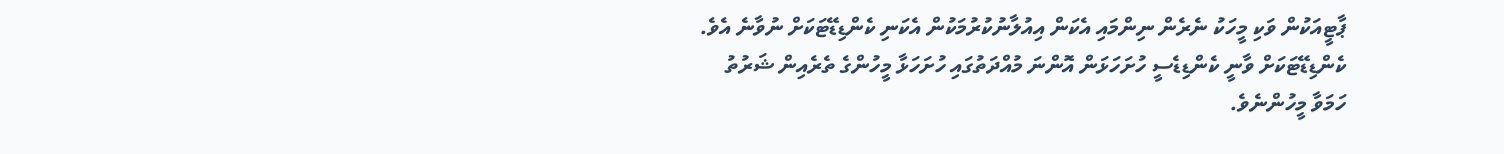ޕާޓީއަކުން ވަކި މީހަކު ނެރެން ނިންމައި އެކަން އިއުލާނުކުރުމަކުން އެކަނި ކެންޑިޑޭޓަކަށް ނުވާނެ އެވެ. ކެންޑިޑޭޓަކަށް ވާނީ ކެންޑިޑެސީ ހުށަހަޅަން އޮންނަ މުއްދަތުގައި ހުށަހަޅާ މީހުންގެ ތެރެއިން ޝަރުތު ހަމަވާ މީހުންނެވެ.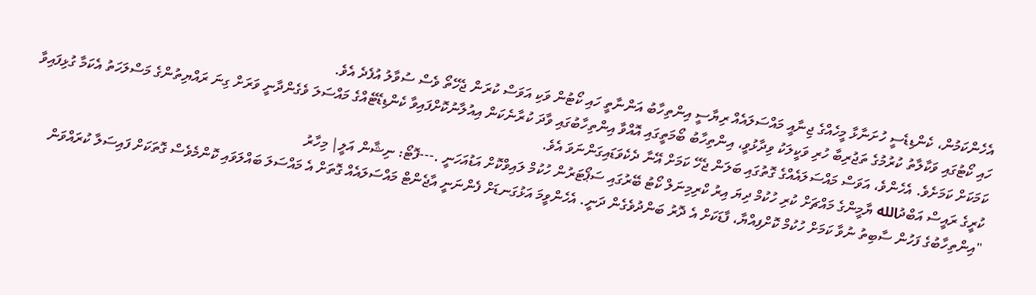އެހެންކަމުން، ކެންޑިޑެސީ ހުށަނާޅާ މީހެއްގެ ޖިނާއީ މައްސަލައެއް ރިޔާސީ އިންތިހާބު އަންނާތީ ހައި ކޯޓުން ވަކި އަވަސް ކުރަން ޖެހޭތޯ ވެސް ސުވާލު އުފެދެ އެވެ.
ހައި ކޯޓުގައި ވަކާލާތު ކުރުމުގެ ތަޖުރިބާ ހުރި ވަކީލަކު ވިދާޅުވީ، އިންތިހާބު ބޯމަތީގައި އޮއްވާ އިންތިހާބުގައި ވާދަ ކުރާނެކަން އިއުލާނުކޮށްފައިވާ ކެންޑިޑޭޓެއްގެ މައްސަލަ ވެގެންދާނީ ވަރަށް ގިނަ ރައްޔިތުންގެ މަސްލަހަތު އެކަމާ ގުޅިފައިވާ ކަމަކަށް ކަމަށެވެ. އެހެންވެ، އަވަސް މައްސަލައެއްގެ ގޮތުގައި ބަލަން ޖެހޭ ކަމަށް އޭނާ ދެކެވަޑައިގަންނަވަ އެވެ.
ކުރީގެ ރައީސް އަބްދުالله ޔާމީންގެ މައްޗަށް ކުރި ހުކުމް ދިޔަ އިރު ކްރިމިނަލް ކޯޓު ބޭރުގައި ސަޕޯޓަރުން ހުކުމް ލައިވްކޮށް އަޑުއަހަނީ .---ފޮޓޯ: ނިޝާން އަލީ| މިހާރު
"އިންތިހާބުގެ ފަހުން ސާބިތު ނުވާ ކަމަށް ހުކުމް ކޮށްފިއްޔާ، ފާޑަކަށް އެ ދޮރު ބަންދުވެގެން ދަނީ. އެހެންވީމަ އަޅުގަނޑަށް ފެންނަނީ އާޖެންޓް މައްސަލައެއް ގޮތަށް އެ މައްސަލަ ބައްލަވައި ކޮންމެވެސް ގޮތަކަށް ފައިސަލާ ކުރައްވަން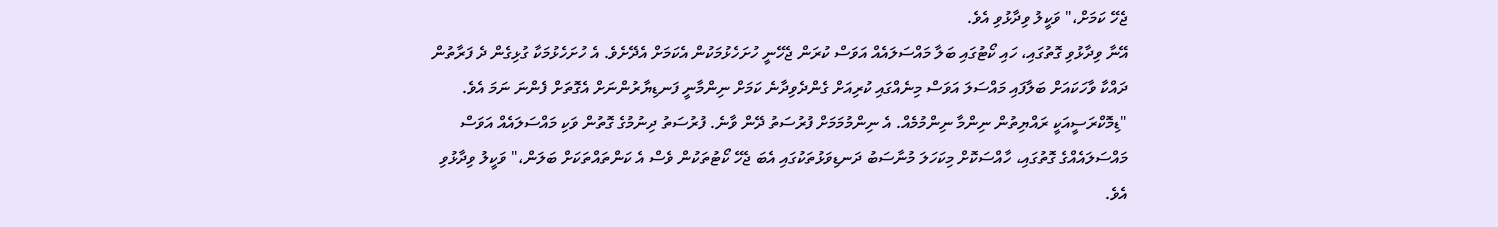ޖެހޭ ކަމަށް،" ވަކީލު ވިދާޅުވި އެވެ.
އޭނާ ވިދާޅުވި ގޮތުގައި، ހައި ކޯޓުގައި ބަލާ މައްސަލައެއް އަވަސް ކުރަން ޖެހޭނީ ހުށަހެޅުމަކުން އެކަމަށް އެދޭށެވެ. އެ ހުށަހެޅުމަކާ ގުޅިގެން ދެ ފަރާތުން ދައްކާ ވާހަކައަށް ބަލާފައި މައްސަލަ އަވަސް މިނެއްގައި ކުރިއަށް ގެންދެވިދާނެ ކަމަށް ނިންމާނީ ފަނޑިޔާރުންނަށް އެގޮތަށް ފެންނަ ނަމަ އެވެ.
"ޑިމޮކްރަސީއަކީ ރައްޔިތުން ނިންމާ ނިންމުމެއް. އެ ނިންމުމަމަށް ފުރުސަތު ދޭން ވާނެ. ފުރުސަތު ދިނުމުގެ ގޮތުން ވަކި މައްސަލައެއް އަވަސް މައްސަލައެއްގެ ގޮތުގައި، ހާއްސަކޮށް މިކަހަލަ މުނާސަބު ދަނޑިވަޅުތަކުގައި އެބަ ޖެހޭ ކޯޓުތަކުން ވެސް އެ ކަންތައްތަކަށް ބަލަން،" ވަކީލު ވިދާޅުވި އެވެ.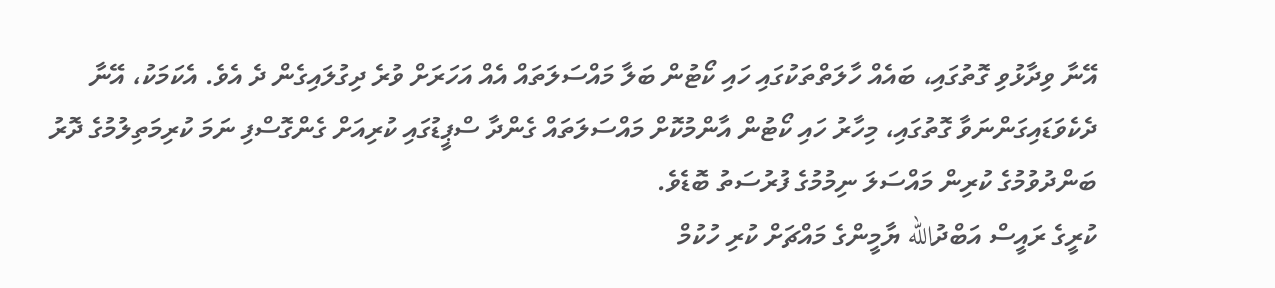އޭނާ ވިދާޅުވި ގޮތުގައި، ބައެއް ހާލަތްތަކުގައި ހައި ކޯޓުން ބަލާ މައްސަލަތައް އެއް އަހަރަށް ވުރެ ދިގުލައިގެން ދެ އެވެ. އެކަމަކު، އޭނާ ދެކެވަޑައިގަންނަވާ ގޮތުގައި، މިހާރު ހައި ކޯޓުން އާންމުކޮށް މައްސަލަތައް ގެންދާ ސްޕީޑުގައި ކުރިއަށް ގެންގޮސްފި ނަމަ ކުރިމަތިލުމުގެ ދޮރު ބަންދުވުމުގެ ކުރިން މައްސަލަ ނިމުމުގެ ފުރުސަތު ބޮޑެވެ.
ކުރީގެ ރައީސް އަބްދުالله ޔާމީންގެ މައްޗަށް ކުރި ހުކުމް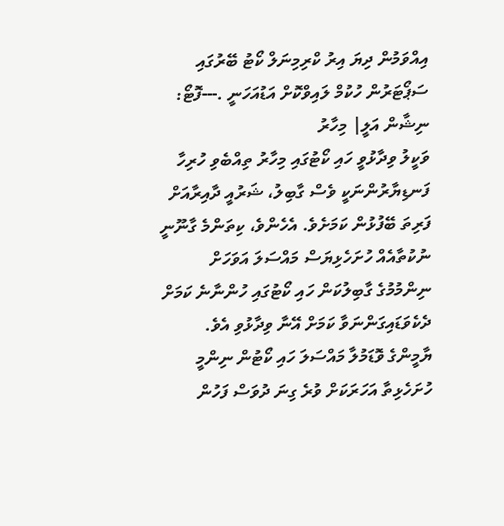އިއްވަމުން ދިޔަ އިރު ކްރިމިނަލް ކޯޓު ބޭރުގައި ސަޕޯޓަރުން ހުކުމް ލައިވްކޮށް އަޑުއަހަނީ .---ފޮޓޯ: ނިޝާން އަލީ| މިހާރު
ވަކީލު ވިދާޅުވީ ހައި ކޯޓުގައި މިހާރު ތިއްބެވި ހުރިހާ ފަނޑިޔާރުންނަކީ ވެސް ގާބިލު، ޝަރުއީ ދާއިރާއަށް ފަރިތަ ބޭފުޅުން ކަމަށެވެ. އެހެންވެ، ކިތަންމެ ގާނޫނީ ނުކުތާއެއް ހުށަހެޅިޔަސް މައްސަލަ އަވަހަށް ނިންމުމުގެ ގާބިލުކަން ހައި ކޯޓުގައި ހުންނާނެ ކަމަށް ދެކެވަޑައިގަންނަވާ ކަމަށް އޭނާ ވިދާޅުވި އެވެ.
ޔާމީންގެ ވޮޑަމުލާ މައްސަލަ ހައި ކޯޓުން ނިންމީ ހުށަހެޅިތާ އަހަރަކަށް ވުރެ ގިނަ ދުވަސް ފަހުން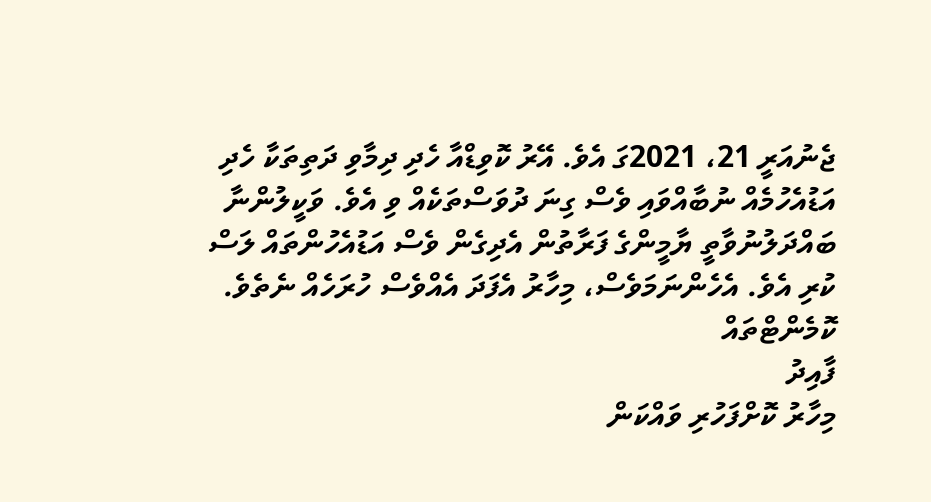ޖެނުއަރީ 21، 2021ގަ އެވެ. އޭރު ކޮވިޑްއާ ހެދި ދިމާވި ދަތިތަކާ ހެދި އަޑުއެހުމެއް ނުބާއްވައި ވެސް ގިނަ ދުވަސްތަކެއް ވި އެވެ. ވަކީލުންނާ ބައްދަލުނުވާތީ ޔާމީންގެ ފަރާތުން އެދިގެން ވެސް އަޑުއެހުންތައް ލަސް ކުރި އެވެ. އެހެންނަމަވެސް، މިހާރު އެފަދަ އެއްވެސް ހުރަހެއް ނެތެވެ.
ކޮމެންޓްތައް
ފާއިދު
މިހާރު ކޮށްފަހުރި ވައްކަން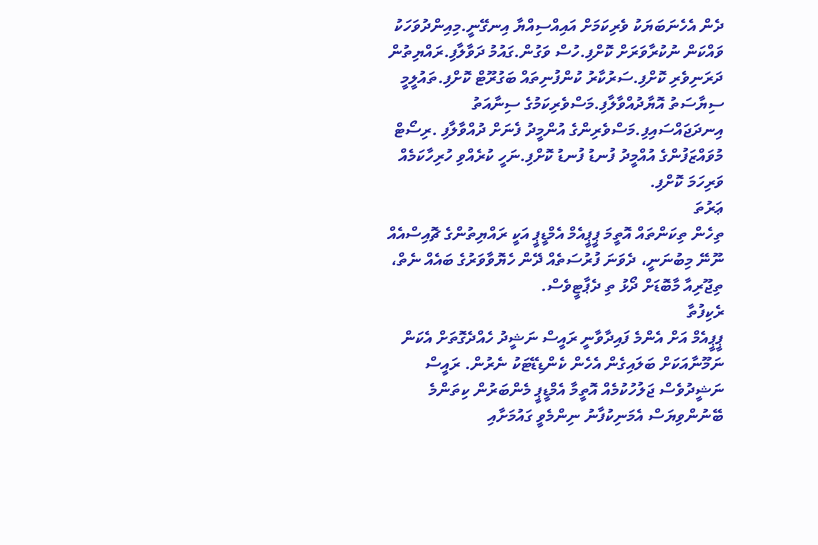ދެން އެހެނަބަޔަކު ވެރިކަމަށް އައިއްސިއްޔާ އިނގޭނީ.މިއިންދުވަހަކު ވައްކަން ނުކުރާވަރަށް ކޮށްފި.ހުސް ވަގުން.ގައުމު ދަވާލާފި.ރައްޔިތުން ދަރަނިވެރި ކޮށްފި.ސަރުކާރު ކުންފުނިތައް ބަގުރޫޓް ކޮށްފި.ތައުލީމީ ސިޔާސަތު އޮޔާދުއްވާލާފި.މަސްވެރިކަމުގެ ސިނާއަތު އިނދަޖައްސައިފި.މަސްވެރިންގެ އުންމީދު ފެނަށް ދުއްވާލާފި .ރިސޯޓް މުވައްޒަފުންގެ އުއްމީދު ފުނޑު ފުނޑު ކޮށްފި.ނަހީ ކުރެއްވި ހުރިހާކަމެއް ވަރިހަމަ ކޮށްފި.
ޢަރުތަ
ތިހެން ތިކަންތައް އޮތީމަ ޕީޕީއެމް އެމްޑީޕީ އަކީ ރައްޔިތުންގެ ޗޮއިސްއެއް ނޫނޭ މިބުނަނީ، ދެވަނަ ފުރުސަތެއް ދޭން ހެޔޮވާވަރުގެ ބައެއް ނެތް، ތިޖޫރިއާ މާބޮޑަށް ދޯޅު ތި ދެޕާޓީވެސް.
ރެކިފުތާ
ޕީޕީއެމް އަށް އެންމެ ފައިދާވާނީ ރައީސް ނަޝީދު ހެއްދެގޮތަށް އެކަން ނަމޫނާއަކަށް ބަލައިގެން އެހެން ކެންޑިޑޭޓަކު ނެރުން. ރައީސް ނަޝީދުވެސް ޖަލުހުކުމެއް އޮތީމާ އެމްޑީޕީ މެންބަރުން ކިތަންމެ ބޭނުންވިޔަސް އެމަނިކުފާނު ނިންމެވީ ގައުމަށާއި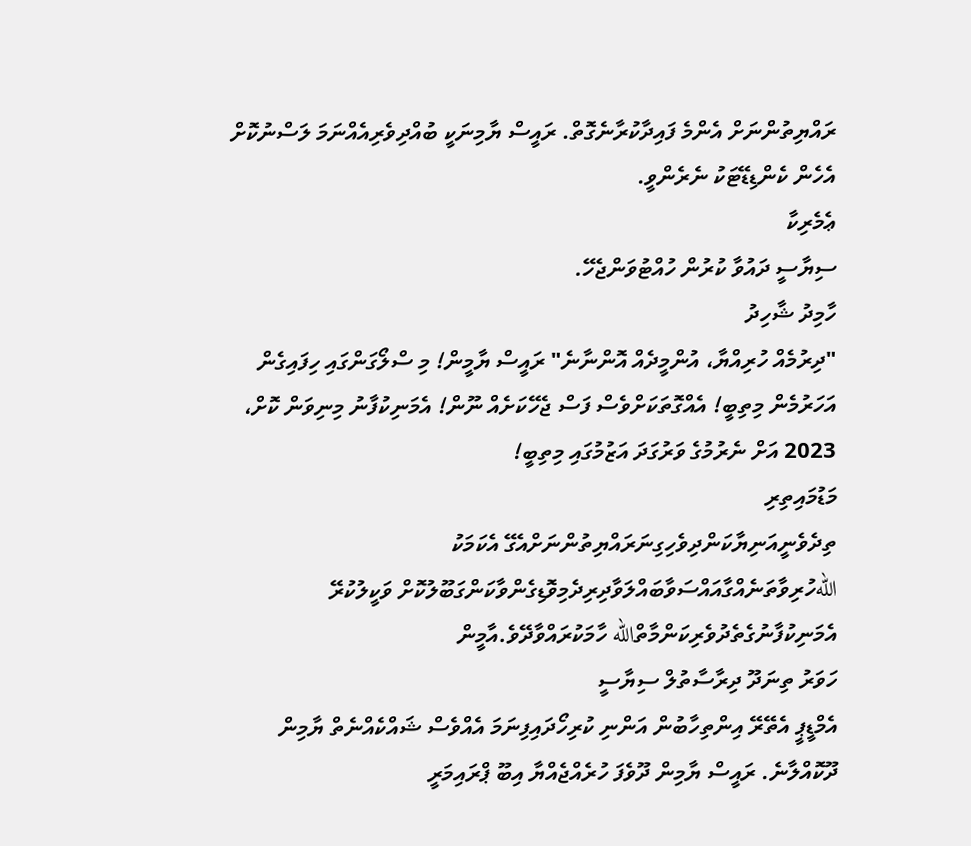ރައްޔިތުންނަށް އެންމެ ފައިދާކުރާނެގޮތް. ރައީސް ޔާމިނަކީ ބުއްދިވެރިއެއްނަމަ ލަސްނުކޮށް އެހެން ކެންޑިޑޭޓަކު ނެރެންވީ.
ޢެމެރިކާ
ސިޔާސީ ދައުވާ ކުރުން ހުއްޓުވަންޖެހޭ.
ހާމިދު ޝާހިދު
"ދިރުމެއް ހުރިއްޔާ، އުންމީދެއް އޮންނާނެ" ރައީސް ޔާމީން! މި ސްލޯގަންގައި ހިފައިގެން އަހަރުމެން މިތިބީ! އެއްގޮތަކަށްވެސް ފަސް ޖެހޭކަށެއް ނޫން! އެމަނިކުފާނު މިނިވަން ކޮށް، 2023 އަށް ނެރުމުގެ ވަރުގަދަ އަޒުމުގައި މިތިބީ!
މަޑުމައިތިރި
ތިދެވެނީއަނިޔާކަންދިވެހިގިނަރައްޔިތުންނަށްއެގޭ އެކަމަކު اللهހުރިވާތަނެއްގާއައްސަވާބައްލަވާދިރިދެމިވޮޑިގެންވާކަންގަބޫލުކޮށް ވަކީލުކުރޭ އެމަނިކުފާނުގެތެދުވެރިކަންމާތްالله ހާމަކުރައްވާދޭވެ.އާމީން
ހަވަރު ތިނަދޫ ދިރާސާތުލް ސިޔާސީ
އެމްޑީޕީ އެތޭރޭ އިންތިހާބުން އަންނި ކުރިހޯދައިފިނަމަ އެއްވެސް ޝައްކެއްނެތް ޔާމިން ދޫކޮއްލާނެ. ރައީސް ޔާމިން ދޫވެފަ ހުރެއްޖެއްޔާ އިބޫ ޕްރައިމަރީ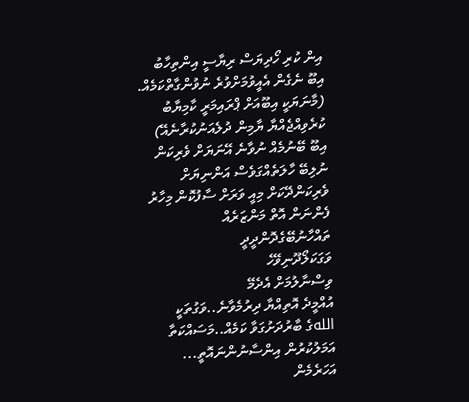އިން ކުރި ހޯދިޔަސް ރިޔާސީ އިންތިހާބު އިބޫ ނެގެން އެއީވުމަށްވުރެ ނުވުންގާތްކަމެއް. (މާނަޔަކީ އިބޫއަށް ޕްރައިމަރީ ކާމިޔާބު ކުރެވިއްޖެއްޔާ ޔާމިން ދުލެއަނުކުރާނެއޭ) އިބޫ ބޭނުމެއް ނުވާނެ އޭނަޔަށް ވެރިކަން ނުލިބޭ ހާލަތެއްގަވެސް އަންނިޔަށް ވެރިކަންދޭކަށް މިއީ ވަރަށް ސާފުކޮން މިހާރު ފެންނަން އޮތް މަންޒަރެއް
ތައްހާނުބޭގެދޮންދީދީ
ވަގަކަލޯދޫނިވޭހެ
ވިސްނާލުމަށް އެދެމޭ
އުއްމީދެ އޮތިއްޔާ ދިރުމެވާނެ..ވަގުތަކީ اللهގެ ބާރުދަށުގަވާ ކަމެއް..މަސައްކަތާ އަމަލުކުރުން އިންސާނުންނައޮތީ... އަހަރެމެން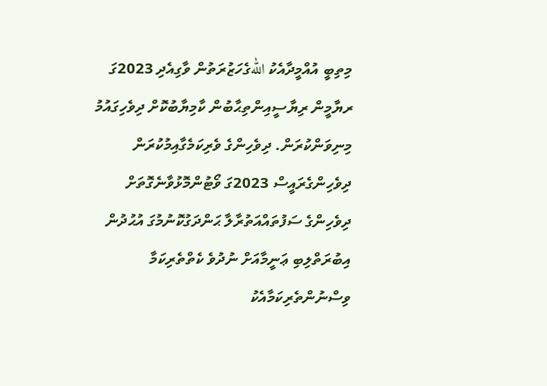މިތިބީ އުއްމީދާއެކު اللهގެހަޒުރަތުން ވާގިއެދި 2023ގަ ރޔާމީން ރިޔާސީއިންތިޙާބުން ކާމިޔާބުކޮށް ދިވެހިގައުމު މިނިވަންކުރަން. ދިވެހިންގެ ވެރިކަމެގާއިމުކުރަން ދިވެހިންގެރައީސް 2023ގަ ވޯޓުންމޮޅުވާނެގޮތަށް ދިވެހިންގެ ސަފުތައްއަތުރާލާ ޙަންދަގުކޮނުމުގަ އުޙުދުން އިބުރަތްލިބި ޢަނީމާއަށް ނުދުވެ ކެތްތެރިކަމާ ވިސްނުންތެރިކަމާއެކު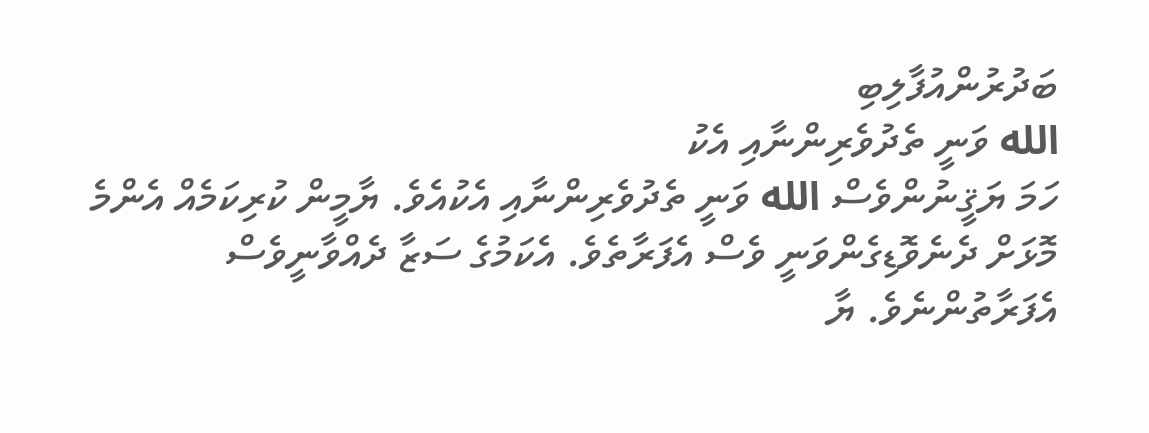ބަދުރުންއުފާލިބި
الله ވަނީ ތެދުވެރިންނާއި އެކު
ހަމަ ޔަޤީނުންވެސް الله ވަނީ ތެދުވެރިންނާއި އެކުއެވެ. ޔާމީން ކުރިކަމެއް އެންމެ މޮޅަށް ދެނެވޮޑިގެންވަނީ ވެސް އެފަރާތެވެ. އެކަމުގެ ސަޒާ ދެއްވާނީވެސް އެފަރާތުންނެވެ. ޔާ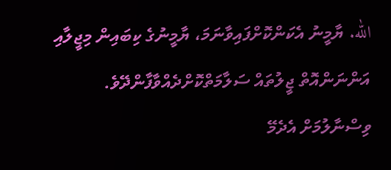الله. ޔާމީނު އެކަންކޮށްފައިވާނަމަ، ޔާމީނުގެ ކިބައިން މިޖީލާއި އަންނަންއޮތް ޖީލުތައް ސަލާމަތްކޮށްދެއްވާފާންދޭވެ.
ވިސްނާލުމަށް އެދެމޭ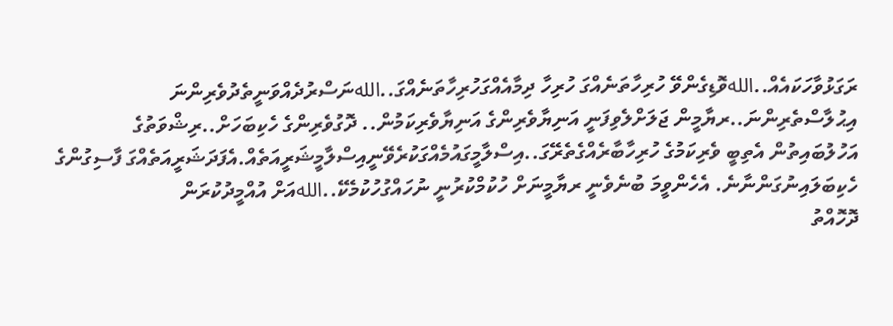ރަގަޅުވާހަކައެއް..اللهވޮޑިގެންވޭ ހުރިހާތަނެއްގަ ހުރިހާ ދިމާއެއްގަހުރިހާތަނެއްގަ..اللهނަސްރުދެއްވަނީތެދުވެރިންނަ އިޙުލާސްތެރިންނަ..ރޔާމީން ޖަލަށްލެވިފަނީ އަނިޔާވެރިންގެ އަނިޔާވެރިކަމުން.. ދޮގުވެރިންގެ ހެކިބަހަށް..ރިޝްވަތުގެ އަހުލުބައިތުން އެތިބީ ވެރިކަމުގެ ހުރިހާބާރެއްގެތެރޭގަ..އިސްލާމީގައުމެއްގަކުރެވޭނީއިސްލާމީޝަރީއަތެއް.އެފަދަޝަރީއަތެއްގަ ފާސިގުންގެ ހެކިބަލައިނުގަންނާނެ. އެހެންވީމަ ބުނެވެނީ ރޔާމީނަށް ހުކުމްކުރުނީ ނުހައްގުހުކުމެކޭ..اللهއަށް އުއްމީދުކުރަން
ދޮހޮއްތު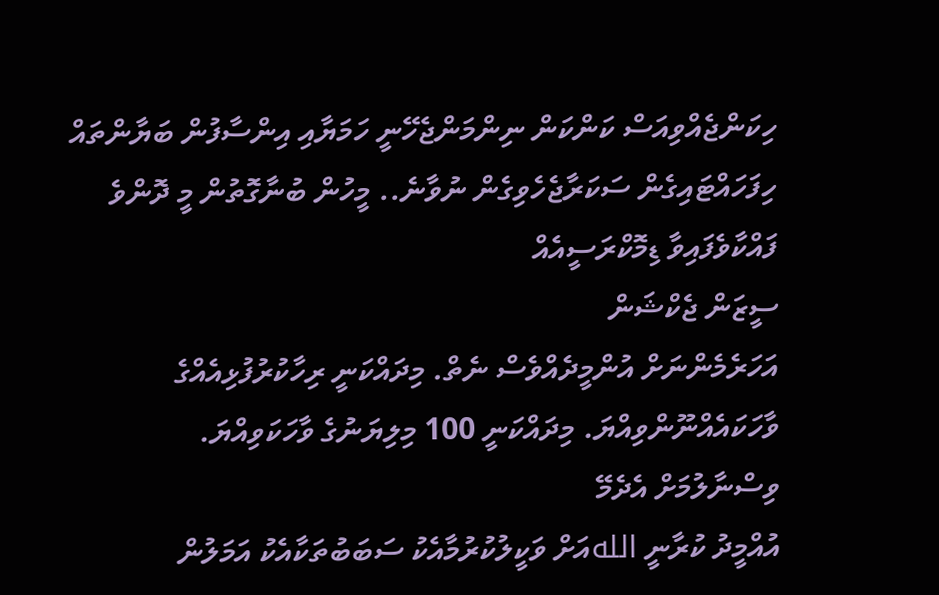ހިކަންޖެއްވިއަސް ކަންކަން ނިންމަންޖެހޭނީ ހަމަޔާއި އިންސާފުން ބަޔާންތައް ހިފަހައްޓައިގެން ސަކަރާޖެހެވިގެން ނުވާނެ.. މީހުން ބުނާގޮތުން މީ ދޮންވެ ފައްކާވެފައިވާ ޑިމޮކްރަސީއެއް
ސީޒަން ޖެކްޝަން
އަހަރެމެންނަށް އުންމީދެއްވެސް ނެތް. މިދައްކަނީ ރިހާކުރުފުޅިއެއްގެ ވާހަކައެއްނޫންވިއްޔަ. މިދައްކަނީ 100 މިލިޔަނުގެ ވާހަކަވިއްޔަ.
ވިސްނާލުމަށް އެދެމޭ
އުއްމީދު ކުރާނީ اللهއަށް ވަކީލުކުރުމާއެކު ސަބަބުތަކާއެކު އަމަލުން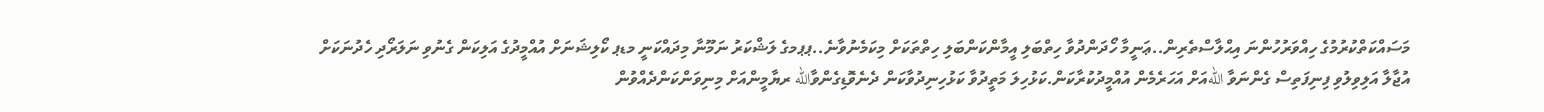މަސައްކަތްކުރުމުގެ ހިއްވަރުހުންނަ އިޙްލާސްތެރިން..ޢަނީމާ ހޯދަންދުވާ ހިތްބަލި އީމާންކަންބަލި ހިތްތަކަށް މިކަމެނުވާނެ..ޕޕމގެ ލަޝްކަރު ނަމޫނާ މިދައްކަނީ މޑޕ ކޯލިޝަނަށް އުއްމީދުގެ އަލިކަން ގެނުވި ނަލަރޯދި ހެދުނަކަށް އުޖާލާ އަލިވިލުވި ފިނިފަތިސް ގެންނަވާ اللهއަށް އަހަރެމެން އުއްމީދުކުރާކަން.ކަޅުހިލަ މަތީދުވާ ކަޅުހިނިދުވާކަން ދެނެވޮޑިގެންވާالله ރޔާމީންއަށް މިނިވަންކަންދެއްވުން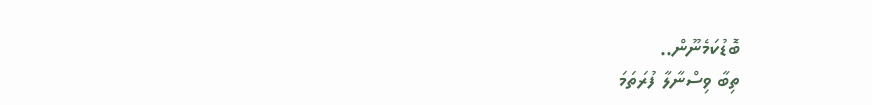ބޮޑުކަމެނޫން..
ތިބާ ވިސްނާލާ ފުރަތަމަ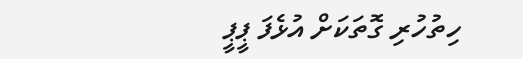ހިތުހުރި ގޮތަކަށް އުޅެފަ ޕީޕީ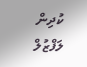ކުދިން ލަފްޒުލް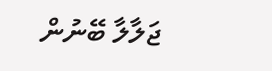ޖަލާލާ ބޭނުން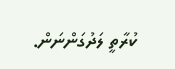ކުރާތީ ލަދުގަންނަން.